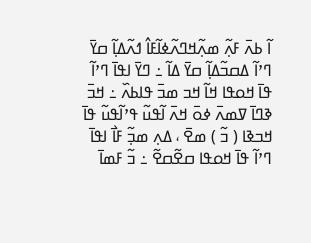ߊ߬ ߕߍ߫ ߓߍ߲߬ ߘߍ߲߬ߞߣߍ߬ߦߊ߬ߓߊ߮ ߗߍ߬ߡߊ߲߬ ߛߌ߫ ߣߴߊ߬ ߡߛߏ߬ߡߊ߲߬ ߛߌ߫ ߡߊ߬ ߸ ߣߌ߫ ߊߟߊ߫ ߣߴߊ߬ ߟߊ߫ ߞߋߟߊ ߞߊ߬ ߞߏ ߘߏ߫ ߟߊߕߍ߰ ߸ ߞߏ߫ ߢߣߊ߫ ߜߘߍ߫ ߦߋ߫ ߞߍ߫ ߊ߬ߟߎ߬ ߟߴߊ߬ߟߎ߬ ߟߊ߫ ߞߏߢߊ ( ߏ߬ ) ߘߐ߫ ، ߡߍ߲ ߘߏ߲߬ ߓߊ߯ ߊߟߊ߫ ߣߴߊ߬ ߟߊ߫ ߞߋߟߊ ߛߐ߬ߛߐ߬ ߸ ߏ߬ ߓߘߊ߫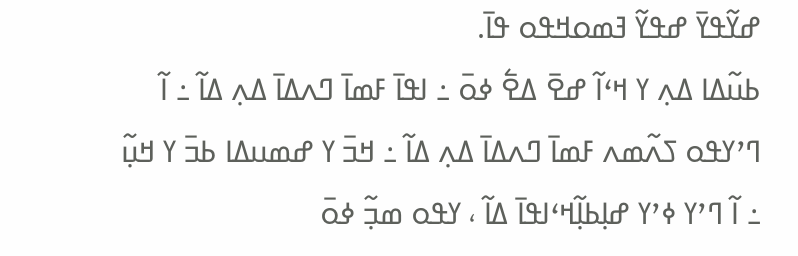ߝߌ߬ߟߌ߫ ߝߟߌ߬ ߔߘߋߞߟߋ ߟߊ߫.
ߕߎ߬ߡߊ ߡߍ߲ ߌ ߞߵߊ߬ ߝߐ߫ ߡߐ߱ ߦߋ߫ ߸ ߊߟߊ߫ ߓߘߊ߫ ߣߍߡߊ߫ ߡߍ߲ ߡߊ߬ ߸ ߊ߬ ߣߴߌߟߋ ߖߍ߬ߘߍ ߓߘߊ߫ ߣߍߡߊ߫ ߡߍ߲ ߡߊ߬ ߸ ߞߏ߫ ߌ ߝߘߎߡߊ ߕߏ߫ ߌ ߞߎ߲߬ ߸ ߊ߬ ߣߴߌ ߦߴߌ ߝߊ߲ߕߊ߲߬ߞߵߊߟߊ߫ ߡߊ߬ ، ߌߟߋ ߘߏ߲߬ ߦߋ߫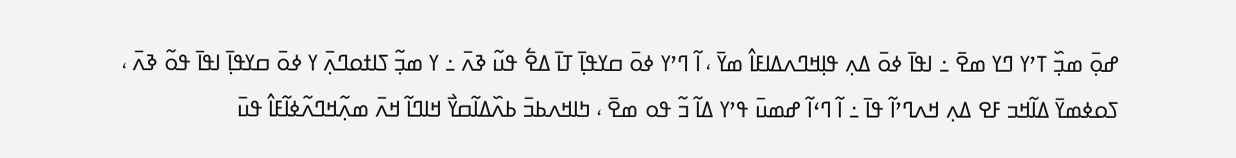ߝߋ߲߫ ߘߏ߲߰ ߠߴߌ ߣߌ ߘߐ߫ ߸ ߊߟߊ߫ ߦߋ߫ ߡߍ߲ ߟߊ߲ߞߣߍߡߊߓߊ߮ ߘߌ߫ ، ߊ߬ ߣߴߌ ߦߋ߫ ߛߌߟߊ߲߫ ߠߊ߫ ߡߐ߱ ߟߎ߬ ߢߍ߫ ߸ ߌ ߘߏ߲߬ ߖߊߙߋߣߍ߲߫ ߌ ߦߋ߫ ߛߌߟߊ߲߫ ߊߟߊ߫ ߟߋ߬ ߢߍ߫ ، ߖߋߦߘߌ߫ ߡߊ߬ߞߏ ߓߐ ߡߍ߲ ߞߍߣߴߊ߬ ߟߊ߫ ߸ ߊ߬ ߣߵߊ߬ ߝߘߎ߫ ߟߴߌ ߡߊ߬ ߏ߬ ߟߋ ߘߐ߫ ، ߤߊߞߍߕߏ߫ ߕߍ߰ߡߊ߬ߛߌ߯ ߞߊߣߊ߬ ߞߍ߫ ߘߍ߲߬ߞߣߍ߬ߦߊ߬ߓߊ߮ ߟߎ߫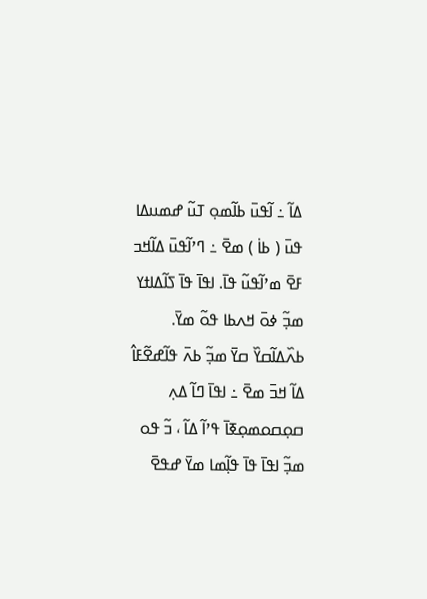ߡߊ߬ ߸ ߊ߬ߟߎ߫ ߕߊ߬ߘߋ߲ ߠߎ߬ ߝߘߎߡߊ ߟߎ߫ ( ߕߊ߭ ) ߘߐ߫ ߸ ߣߴߊ߬ߟߎ߫ ߡߊ߬ߞߏ ߓߐ߫ ߘߴߊ߬ߟߎ߬ ߟߊ߫. ߊߟߊ߫ ߟߊ߫ ߖߊ߬ߡߊߙߌ ߘߏ߲߬ ߦߋ߫ ߞߍߕߊ ߟߋ߬ ߘߌ߫.
ߕߍ߰ߡߊ߬ߛߌ߰ ߛߌ߫ ߘߏ߲߬ ߕߍ߫ ߟߊ߬ߝߐ߬ߓߊ߮ ߡߊ߬ ߞߏ߫ ߘߐ߫ ߸ ߊߟߊ߫ ߣߊ߬ ߡߍ߲ ߛߋ߲ߛߋߘߋ߲ߧߊ߫ ߟߴߊ߬ ߡߊ߬ ، ߏ߬ ߟߋ ߘߏ߲߬ ߊߟߊ߫ ߟߊ߫ ߟߊ߲߬ߘߊ ߘߌ߫ ߝߟߐ߫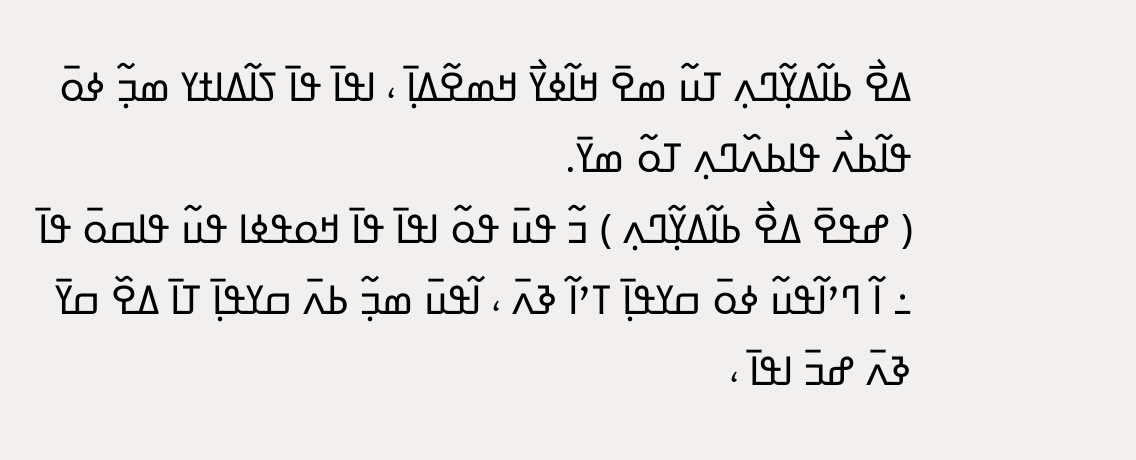ߡߐ߯ ߕߊ߬ߡߌ߲߬ߣߍ߲ ߠߎ߬ ߘߐ߫ ߞߊ߬ߦߌ߯ ߞߘߐ߬ߡߊ߲߫ ، ߊߟߊ߫ ߟߊ߫ ߖߊ߬ߡߊߙߌ ߘߏ߲߬ ߦߋ߫ ߟߊ߬ߕߍ߯ ߟߊߕߍ߰ߣߍ߲ ߠߋ߬ ߘߌ߫.
( ߝߟߐ߫ ߡߐ߯ ߕߊ߬ߡߌ߲߬ߣߍ߲ ) ߏ߬ ߟߎ߫ ߟߋ߬ ߊߟߊ߫ ߟߊ߫ ߞߋߟߦߊ ߟߎ߬ ߟߊߛߋ߫ ߟߊ߫ ߸ ߊ߬ ߣߴߊ߬ߟߎ߬ ߦߋ߫ ߛߌߟߊ߲߫ ߠߴߊ߬ ߢߍ߫ ، ߊ߬ߟߎ߫ ߘߏ߲߬ ߕߍ߫ ߛߌߟߊ߲߫ ߠߊ߫ ߡߐ߰ ߛߌ߫ ߢߍ߫ ߝߏ߫ ߊߟߊ߫ ،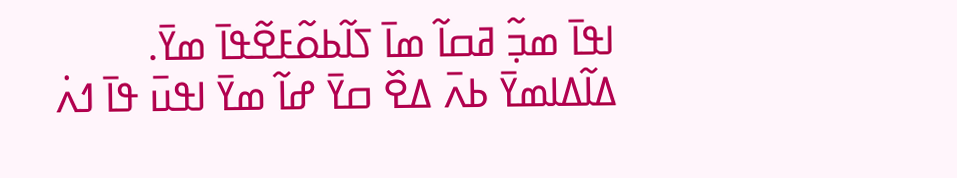ߊߟߊ߫ ߘߏ߲߬ ߥߛߊ߬ ߘߊ߫ ߖߊ߬ߕߋ߬ߓߐ߬ߟߊ߫ ߘߌ߫.
ߡߊ߬ߡߊߘߌ߫ ߕߍ߫ ߡߐ߰ ߛߌ߫ ߝߊ߬ ߘߌ߫ ߊߟߎ߫ ߟߊ߫ ߗߍ߭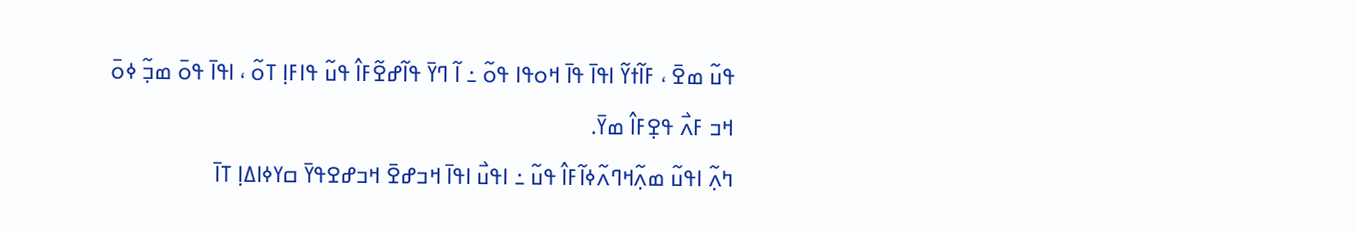ߟߎ߬ ߘߐ߫ ، ߓߊ߬ߙߌ߬ ߊߟߊ߫ ߟߊ߫ ߞߋߟߊ ߟߋ߬ ߸ ߊ߬ ߣߌ߫ ߟߊ߬ߝߐ߬ߓߊ߮ ߟߎ߬ ߟߊߓߊ߲ ߠߋ߬ ، ߊߟߊ߫ ߟߋ߫ ߘߏ߲߬ ߦߋ߫ ߞߏ ߓߍ߯ ߟߐ߲ߓߊ߮ ߘߌ߫.
ߤߍ߲߬ ߊߟߎ߬ ߘߍ߲߬ߞߣߍ߬ߦߊ߬ߓߊ߮ ߟߎ߬ ߸ ߊߟߎ߯ ߊߟߊ߫ ߞߏߝߐ߫ ߞߏߝߐߟߌ߫ ߛߌߦߊߡߊ߲ ߠߊ߫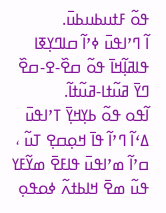ߟߋ߬ ߓߙߎߕߎߕߎ߫.
ߊ߬ ߣߴߊߟߎ߫ ߦߴߊ߬ ߛߊߣߌ߲ߧߊ ߟߊߥߊ߲߬ߞߊ߫ ߟߋ߬ ߛߐ߰-ߐ-ߛߐ߰ ߣߌ߫ ߥߎ߬ߙߊ-ߥߎ߬ߙߊ߬.
ߊ߬ߟߋ ߟߋ߬ ߕߌ߲ߞߌ߲߫ ߠߴߊߟߎ߫ ߡߵߊ߬ ߣߴߊ߬ ߟߊ߫ ߞߋ߲ߛߐ߲ ߠߎ߬ ، ߛߴߊ߬ ߘߴߊߟߎ߫ ߟߊߓߐ߫ ߘߌ߬ߓߌ ߟߎ߬ ߘߐ߫ ߞߊߕߙߍ߬ ߦߋߟߋ߲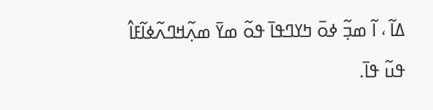ߡߊ߬ ، ߊ߬ ߘߏ߲߬ ߦߋ߫ ߤߌߣߟߊ߫ ߟߋ߬ ߘߌ߫ ߘߍ߲߬ߞߣߍ߬ߦߊ߬ߓߊ߮ ߟߎ߬ ߟߊ߫.